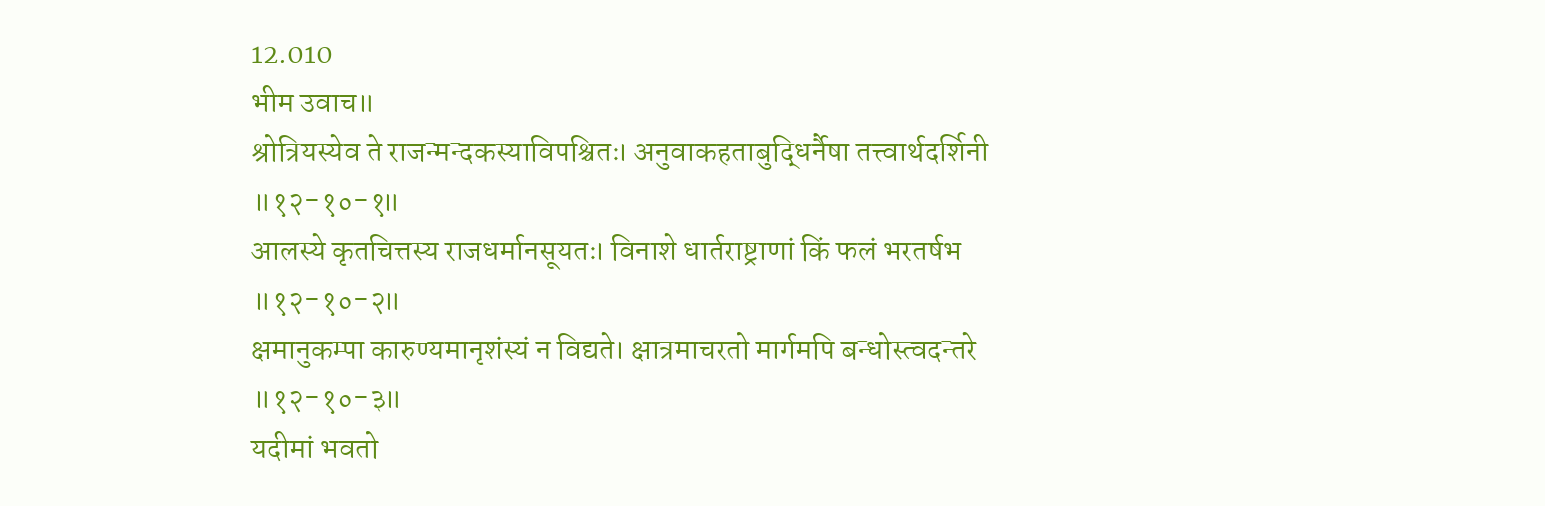12.010
भीम उवाच॥
श्रोत्रियस्येव ते राजन्मन्दकस्याविपश्चितः। अनुवाकहताबुद्धिर्नैषा तत्त्वार्थदर्शिनी ॥१२-१०-१॥
आलस्ये कृतचित्तस्य राजधर्मानसूयतः। विनाशे धार्तराष्ट्राणां किं फलं भरतर्षभ ॥१२-१०-२॥
क्षमानुकम्पा कारुण्यमानृशंस्यं न विद्यते। क्षात्रमाचरतो मार्गमपि बन्धोस्त्वदन्तरे ॥१२-१०-३॥
यदीमां भवतो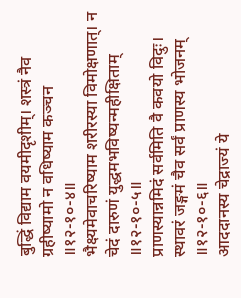बुद्धिं विद्याम वयमीदृशीम्। शस्त्रं नैव ग्रहीष्यामो न वधिष्याम कञ्चन ॥१२-१०-४॥
भैक्ष्यमेवाचरिष्याम शरीरस्या विमोक्षणात्। न चेदं दारुणं युद्धमभविष्यन्महीक्षिताम् ॥१२-१०-५॥
प्राणस्यान्नमिदं सर्वमिति वै कवयो विदुः। स्थावरं जङ्गमं चैव सर्वं प्राणस्य भोजनम् ॥१२-१०-६॥
आददानस्य चेद्राज्यं ये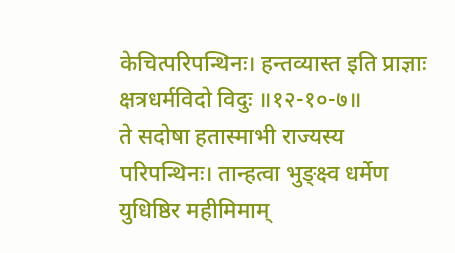केचित्परिपन्थिनः। हन्तव्यास्त इति प्राज्ञाः क्षत्रधर्मविदो विदुः ॥१२-१०-७॥
ते सदोषा हतास्माभी राज्यस्य परिपन्थिनः। तान्हत्वा भुङ्क्ष्व धर्मेण युधिष्ठिर महीमिमाम्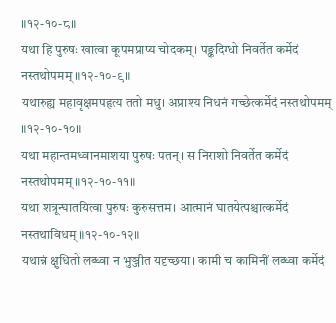॥१२-१०-८॥
यथा हि पुरुषः खात्वा कूपमप्राप्य चोदकम्। पङ्कदिग्धो निवर्तेत कर्मेदं नस्तथोपमम् ॥१२-१०-९॥
यथारुह्य महावृक्षमपहृत्य ततो मधु। अप्राश्य निधनं गच्छेत्कर्मेदं नस्तथोपमम् ॥१२-१०-१०॥
यथा महान्तमध्वानमाशया पुरुषः पतन्। स निराशो निवर्तेत कर्मेदं नस्तथोपमम् ॥१२-१०-११॥
यथा शत्रून्घातयित्वा पुरुषः कुरुसत्तम। आत्मानं घातयेत्पश्चात्कर्मेदं नस्तथाविधम् ॥१२-१०-१२॥
यथान्नं क्षुधितो लब्ध्वा न भुञ्जीत यदृच्छया। कामी च कामिनीं लब्ध्वा कर्मेदं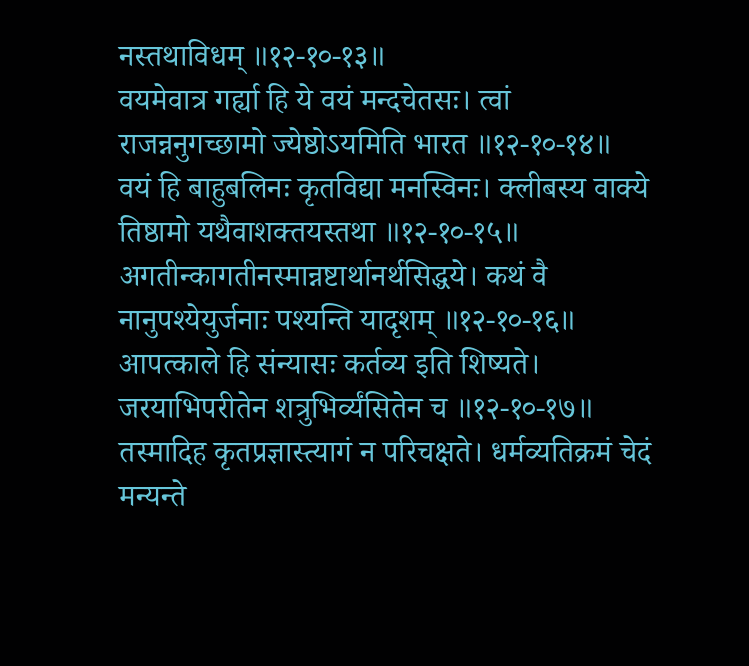नस्तथाविधम् ॥१२-१०-१३॥
वयमेवात्र गर्ह्या हि ये वयं मन्दचेतसः। त्वां राजन्ननुगच्छामो ज्येष्ठोऽयमिति भारत ॥१२-१०-१४॥
वयं हि बाहुबलिनः कृतविद्या मनस्विनः। क्लीबस्य वाक्ये तिष्ठामो यथैवाशक्तयस्तथा ॥१२-१०-१५॥
अगतीन्कागतीनस्मान्नष्टार्थानर्थसिद्धये। कथं वै नानुपश्येयुर्जनाः पश्यन्ति यादृशम् ॥१२-१०-१६॥
आपत्काले हि संन्यासः कर्तव्य इति शिष्यते। जरयाभिपरीतेन शत्रुभिर्व्यंसितेन च ॥१२-१०-१७॥
तस्मादिह कृतप्रज्ञास्त्यागं न परिचक्षते। धर्मव्यतिक्रमं चेदं मन्यन्ते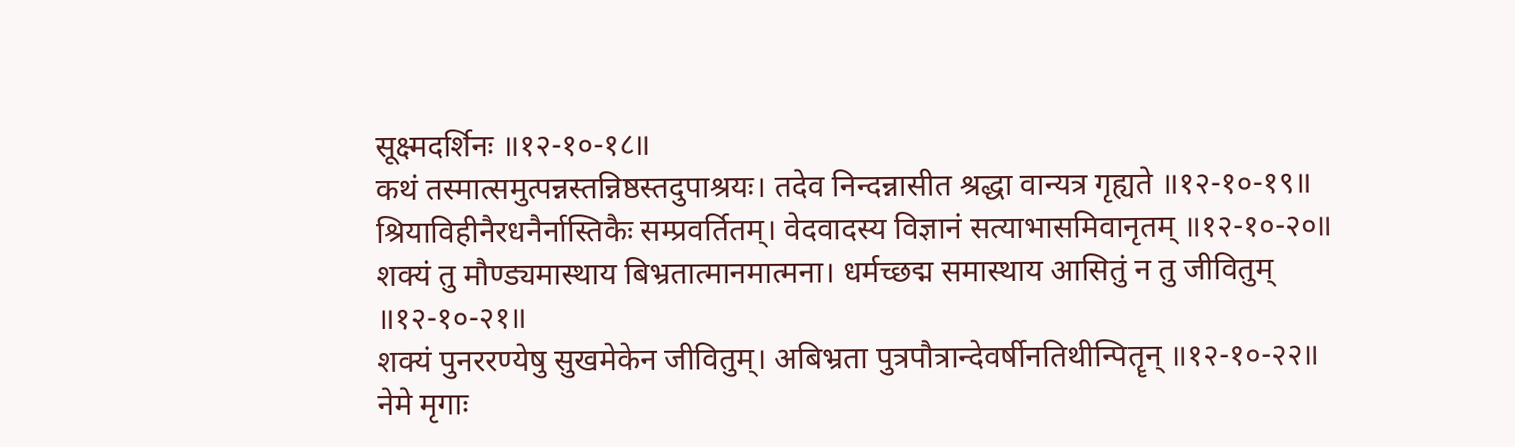सूक्ष्मदर्शिनः ॥१२-१०-१८॥
कथं तस्मात्समुत्पन्नस्तन्निष्ठस्तदुपाश्रयः। तदेव निन्दन्नासीत श्रद्धा वान्यत्र गृह्यते ॥१२-१०-१९॥
श्रियाविहीनैरधनैर्नास्तिकैः सम्प्रवर्तितम्। वेदवादस्य विज्ञानं सत्याभासमिवानृतम् ॥१२-१०-२०॥
शक्यं तु मौण्ड्यमास्थाय बिभ्रतात्मानमात्मना। धर्मच्छद्म समास्थाय आसितुं न तु जीवितुम् ॥१२-१०-२१॥
शक्यं पुनररण्येषु सुखमेकेन जीवितुम्। अबिभ्रता पुत्रपौत्रान्देवर्षीनतिथीन्पितॄन् ॥१२-१०-२२॥
नेमे मृगाः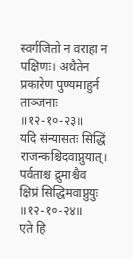स्वर्गजितो न वराहा न पक्षिणः। अथैतेन प्रकारेण पुण्यमाहुर्न ताञ्जनाः ॥१२-१०-२३॥
यदि संन्यासतः सिद्धिं राजन्कश्चिदवाप्नुयात्। पर्वताश्च द्रुमाश्चैव क्षिप्रं सिद्धिमवाप्नुयुः ॥१२-१०-२४॥
एते हि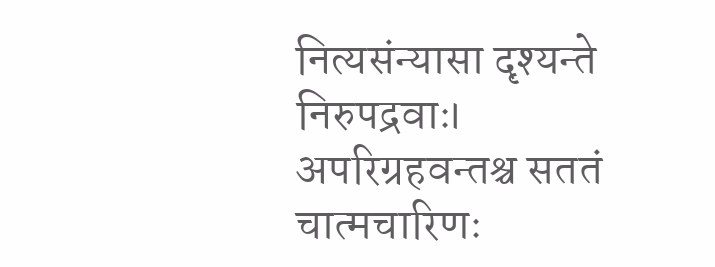नित्यसंन्यासा दृश्यन्ते निरुपद्रवाः। अपरिग्रहवन्तश्च सततं चात्मचारिणः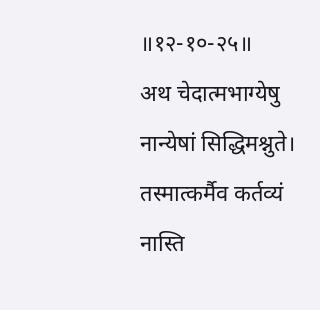॥१२-१०-२५॥
अथ चेदात्मभाग्येषु नान्येषां सिद्धिमश्नुते। तस्मात्कर्मैव कर्तव्यं नास्ति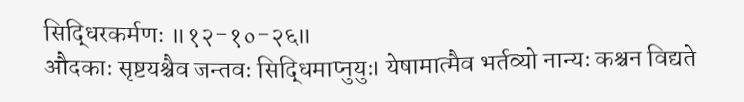सिद्धिरकर्मणः ॥१२-१०-२६॥
औदकाः सृष्टयश्चैव जन्तवः सिद्धिमाप्नुयुः। येषामात्मैव भर्तव्यो नान्यः कश्चन विद्यते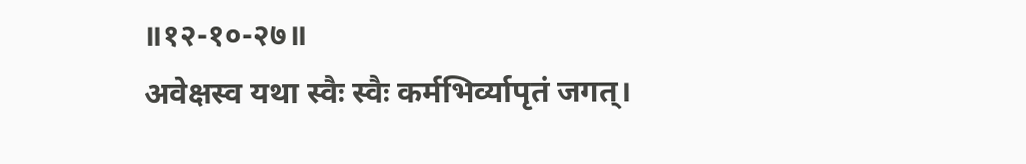॥१२-१०-२७॥
अवेक्षस्व यथा स्वैः स्वैः कर्मभिर्व्यापृतं जगत्।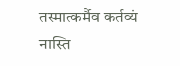तस्मात्कर्मैव कर्तव्यं नास्ति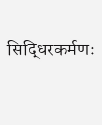सिद्धिरकर्मणः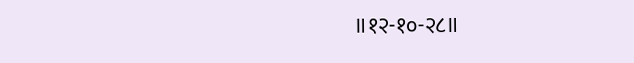॥१२-१०-२८॥